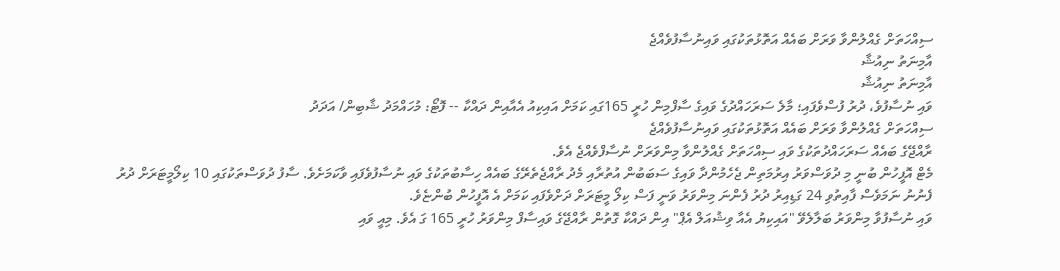ސިއްހަތަށް ގެއްލުންވާ ވަރަށް ބައެއް އަތޮޅުތަކުގައި ވައިނުސާފުވެއްޖެ
އާމިނަތު ނިއުޝާ
އާމިނަތު ނިއުޝާ
ވައި ނުސާފުވެ، ދުރު ފުސްވެފައި؛ މާލެ ސަރަހައްދުގެ ވައިގެ ސާފްމިން ހުރީ 165ގައި ކަމަށް އައިކިއު އެއާއިން ދައްކާ -- ފޮޓޯ: މުހައްމަދު ޝާބިން/ އަދަދު
ސިއްހަތަށް ގެއްލުންވާ ވަރަށް ބައެއް އަތޮޅުތަކުގައި ވައިނުސާފުވެއްޖެ
ރާއްޖޭގެ ބައެއް ސަރަހައްދުތަކުގެ ވައި ސިއްހަތަށް ގެއްލުންވާ މިންވަރަށް ނުސާފްވެއްޖެ އެވެ.
މެޓް އޮފީހުން ބުނީ މި ދުވަސްވަރު އިރުމަތިން ޖެހެމުންދާ ވައިގެ ސަބަބުން އުތުރާއި މެދު ރާއްޖެތެރޭގެ ބައެއް ހިސާބުތަކުގެ ވައި ނުސާފުވެފައި ވާކަމަށެވެ. ސާފު ދުވަސްތަކުގައި 10 ކިލޯމީޓަރަށް ދުރު ފެނުނު ނަމަވެސް ފާއިތުވި 24 ގަޑިއިރު ދުރު ފެންނަ މިންވަރު ވަނީ ފަސް ކިލޯ މީޓަރަށް ދަށްވެފައި ކަމަށް އެ އޮފީހުން ބުންޏެވެ.
ވައި ނުސާފުވާ މިންވަރު ބަލާލެވޭ "އައިކިޔު އެއާ ވިޝުއަލް އެޕް" އިން ދައްކާ ގޮތުން ރާއްޖޭގެ ވައިސާފް މިންވަރު ހުރީ 165 ގަ އެވެ. މިއީ ވައި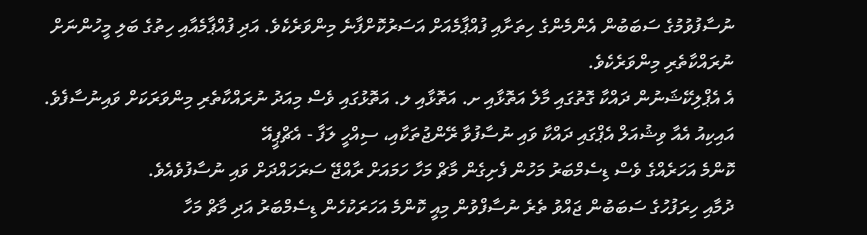ނުސާފުވުމުގެ ސަބަބުން އެންމެންގެ ހިތަށާއި ފުއްޕާމެއަށް އަސަރުކޮށްފާނެ މިންވަރެކެވެ. އަދި ފުއްޕާމެއާއި ހިތުގެ ބަލި މީހުންނަށް ނުރައްކާތެރި މިންވަރެކެވެ.
އެ އެޕްލިކޭޝަނުން ދައްކާ ގޮތުގައި މާލެ އަތޮޅާއި ށ. އަތޮޅާއި ލ. އަތޮޅުގައި ވެސް މިއަދު ނުރައްކާތެރި މިންވަރަކަށް ވައިނުސާފެވެ.
އައިކިއު އެއާ ވިޝުއަލް އެޕްގައި ދައްކާ ވައި ނުސާފުވާ ރޭންޖުތަކާއި، ސިއްހީ ލަފާ - އެޗްޕީއޭ
ކޮންމެ އަހަރެއްގެ ވެސް ޑިސެމްބަރު މަހުން ފެށިގެން މާޗް މަހާ ހަމައަށް ރާއްޖޭ ސަރަހައްދަށް ވައި ނުސާފުވެއެވެ.
ދުމާއި ހިރަފުހުގެ ސަބަބުން ޖައްވު ތެރެ ނުސާފްވުން މިއީ ކޮންމެ އަހަރަކުހެން ޑިސެމްބަރު އަދި މާޗް މަހާ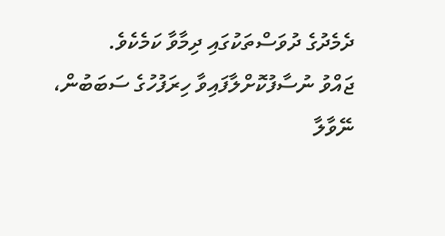ދެމެދުގެ ދުވަސްތަކުގައި ދިމާވާ ކަމެކެވެ.
ޖައްވު ނުސާފުކޮށްލާފައިވާ ހިރަފުހުގެ ސަބަބުން، ނޭވާލާ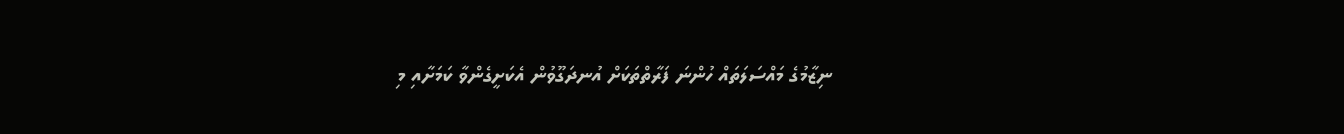ނިޒާމުގެ މައްސަލަތައް ހުންނަ ފަރާތްތަކަށް އުނދަގޫވުން އެކަށީގެންވާ ކަމަށާއި މި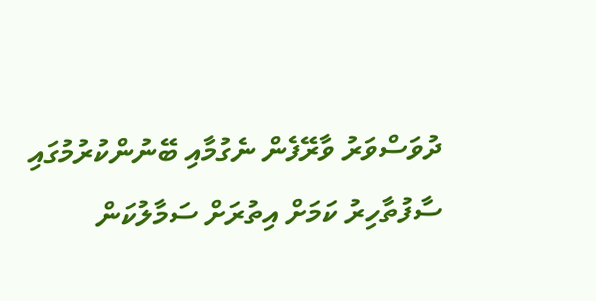ދުވަސްވަރު ވާރޭފެން ނެގުމާއި ބޭނުންކުރުމުގައި ސާފުތާހިރު ކަމަށް އިތުރަށް ސަމާލުކަން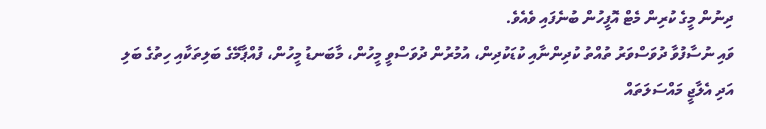ދިނުން މީގެ ކުރިން މެޓް އޮފީހުން ބުނެފައި ވެއެވެ.
ވައި ނުސާފުވާ ދުވަސްވަރު ތުއްތު ކުދިންނާއި ކުޑަކުދިން، އުމުރުން ދުވަސްވީ މީހުން، މާބަނޑު މީހުން، ފުއްޕާމޭގެ ބަލިތަކާއި ހިތުގެ ބަލި އަދި އެލާޖީ މައްސަލަތައް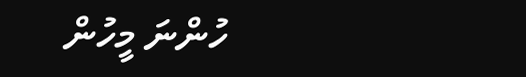ހުންނަ މީހުން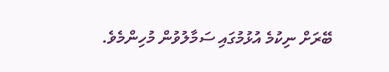ބޭރަށް ނިކުމެ އުޅުމުގައި ސަމާލުވުން މުހިންމެވެ.